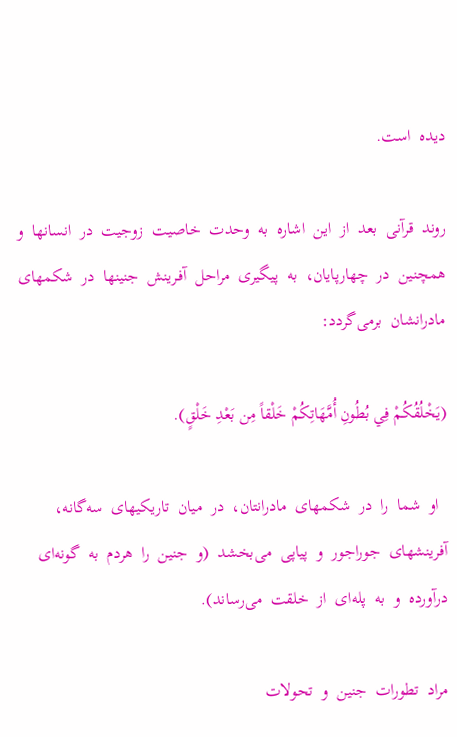دیده  است‌.

روند  قرآنی  بعد  از  این  اشاره  به  وحدت  خاصیت  زوجیت  در  انسانها  و  همچنین  در  چهارپایان‌،  به  پیگیری  مراحل  آفـرینش  جنینها  در  شکمهای  مادرانشان  برمی‌گردد:

(يَخْلُقُكُمْ فِي بُطُونِ أُمَّهَاتِكُمْ خَلْقاً مِن بَعْدِ خَلْقٍ).

  او  شما  را  در  شکمهای  مادرانتان‌،  در  میان  تاریکیهای  سه‌گانه،  آفرینشهای  جوراجور  و  پیاپی  می‌بخشد  (و  جنین  را  هردم  به  گونه‌ای  درآورده  و  به  پله‌ای  از  خلقت  می‌رساند).

مراد  تطورات  جنین  و  تحولات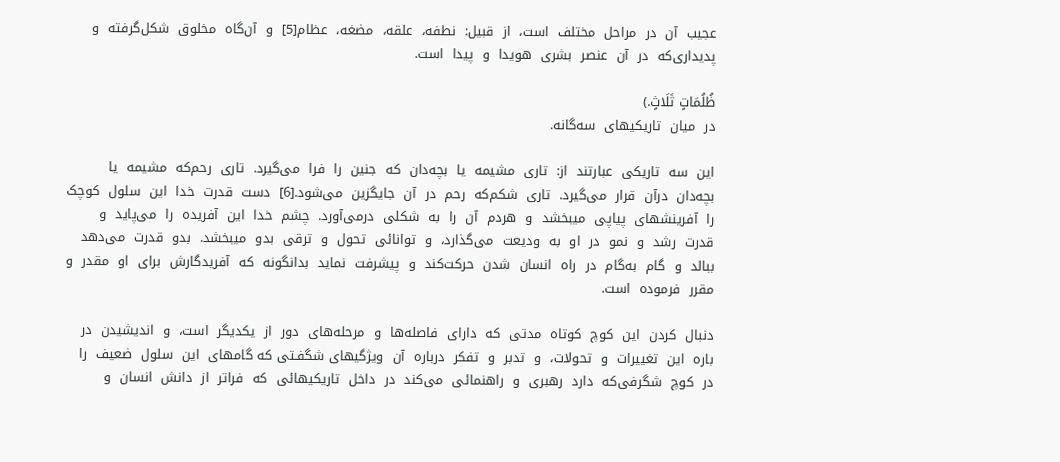عجیب  آن  در  مراحل  مختلف  است‌،  از  قبیل‌:  نطفه‌،  علقه‌،  مضغه‌،  عظام‌[5]  و  آن‌گاه  مخلوق  شکل‌گرفته  و  پدیداری‌که  در  آن  عنصر  بشری  هویدا  و  پیدا  است‌.

ظُلُمَاتٍ ثَلَاثٍ.)
در  میان  تاریکیهای  سه‌گانه.

این  سه  تاریکی  عبارتند  از:  تاری  مشیمه  یا  بچه‌دان  که  جنین  را  فرا  می‌گیرد.  تاری  رحم‌که  مشیمه  یا  بچه‌دان  درآن  قرار  می‌گیرد.  تاری  شکم‌که  رحم  در  آن  جایگزین  می‌شود.[6]  دست  قدرت  خدا  این  سلول  کوچک  را  آفرینشهای  پیاپی  میبخشد  و  هردم  آن  را  به  شکلی  درمی‌آورد.  چشم  خدا  این  آفریده  را  می‌پاید  و  قدرت  رشد  و  نمو  در  او  به  ودیعت  می‌گذارد،  و  توانائی  تحول  و  ترقی  بدو  میبخشد.  بدو  قدرت  می‌دهد  ببالد  و  گام  به‌گام  در  راه  انسان  شدن  حرکت‌کند  و  پیشرفت  نماید  بدانگونه  که  آفریدگارش  برای  او  مقدر  و  مقرر  فرموده  است‌.

دنبال  کردن  این  کوچ  کوتاه  مدتی  که  دارای  فاصله‌ها  و  مرحله‌های  دور  از  یکدیگر  است‌،  و  اندیشیدن  در  باره  این  تغییرات  و  تحولات‌،  و  تدبر  و  تفکر  درباره  آن  ویژگیهای شگفـتی ‌که ‌گامهای  این  سلول  ضعیف  را  در  کوچ  شگرفی‌که  دارد  رهبری  و  راهنمائی  می‌کند  در  داخل  تاریکیهائی  که  فراتر  از  دانش  انسان  و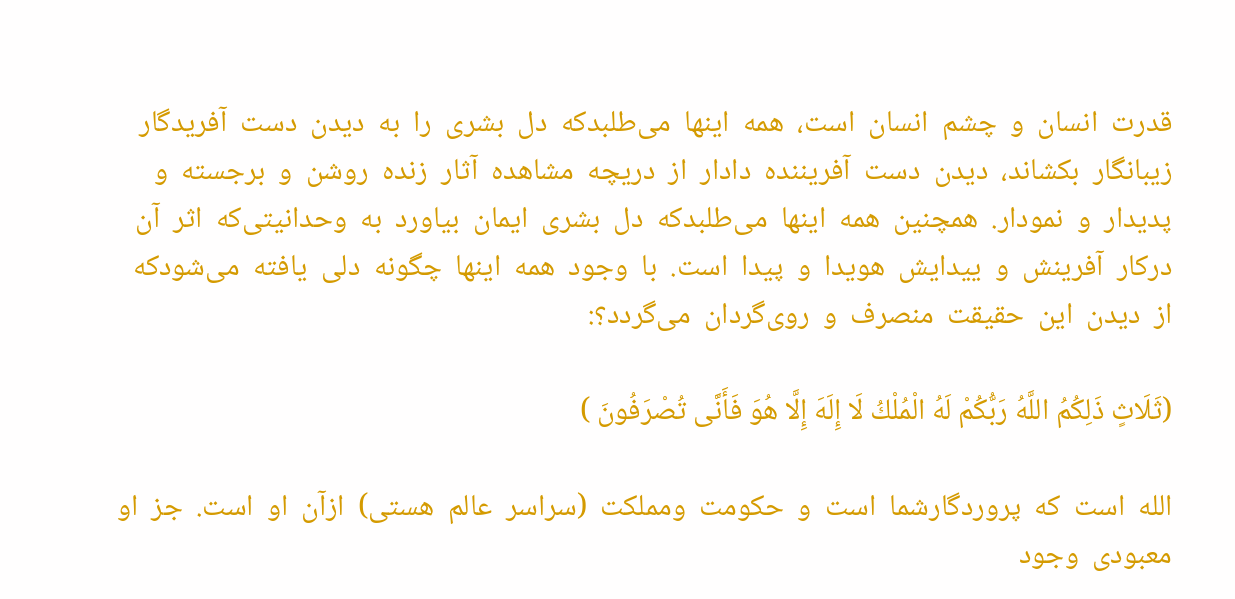قدرت  انسان  و  چشم  انسان  است‌،  همه  اینها  می‌طلبدکه  دل  بشری  را  به  دیدن  دست  آفریدگار  زیبانگار  بکشاند،  دیدن  دست  آفریننده  دادار  از  دریچه  مشاهده  آثار  زنده  روشن  و  برجسته  و  پدیدار  و  نمودار.  همچنین  همه  اینها  می‌طلبدکه  دل  بشری  ایمان  بیاورد  به  وحدانیتی‌که  اثر  آن  درکار  آفرینش  و  ییدایش  هویدا  و  پیدا  است‌.  با  وجود  همه  اینها  چگو‌نه  دلی  یافته  می‌شودکه  از  دیدن  این  حقیقت  منصرف  و  روی‌گردان  می‌گردد؟‌:

(ثَلَاثٍ ذَلِكُمُ اللَّهُ رَبُّكُمْ لَهُ الْمُلْكُ لَا إِلَهَ إِلَّا هُوَ فَأَنَّى تُصْرَفُونَ )

الله  است  که  پروردگارشما  است  و  حکومت  ومملکت  (سراسر  عالم  هستی‌)  ازآن  او  است‌.  جز  او  معبودی  وجود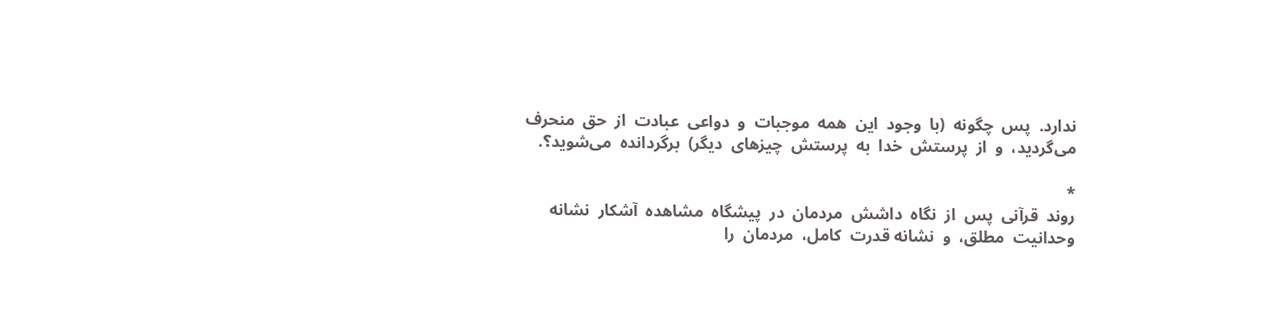ندارد.  پس  چگونه  (با  وجود  این  همه  موجبات  و  دواعی  عبادت  از  حق  منحرف  می‌گردید،  و  از  پرستش  خدا  به  پرستش  چیزهای  دیگر)  برگردانده  می‌شوید؟‌.

*
روند  قرآنی  پس  از  نگاه  داشش  مردمان  در  پیشگاه  مشاهده  آشکار  نشانه  وحدانیت  مطلق‌،  و  نشانه قدرت  کامل‌،  مردمان  را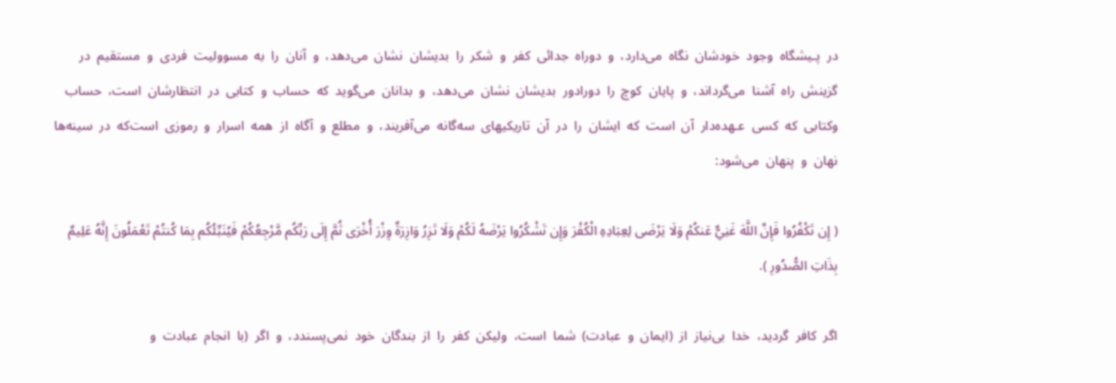در  پـیشگاه  وجود  خودشان  نگاه  می‌دارد،  و  دوراه  جدائی  کفر  و  شکر  را  بدیشان  نشان  می‌دهد،  و  آنان  را  به  مسوولیت  فردی  و  مستقیم  در  گزینش  راه  آشنا  می‌گرداند،  و  پایان  کوچ  را  دورادور  بدیشان  نشان  می‌دهد،  و  بدانان  می‌گوید  که  حساب  و  کتابی  در  انتظارشان  است‌،  حساب  وکتابی  که  کسی  عـهده‌دار  آن  است  که  ایشان  را  در  آن  تاریکیهای  سه‌گانه  می‌آفریند،  و  مطلع  و  آگاه  از  همه  اسرار  و  رموزی  است‌که  در  سینه‌ها  نهان  و  پنهان  می‌شود:

( إِن تَكْفُرُوا فَإِنَّ اللَّهَ غَنِيٌّ عَنكُمْ وَلَا يَرْضَى لِعِبَادِهِ الْكُفْرَ وَإِن تَشْكُرُوا يَرْضَهُ لَكُمْ وَلَا تَزِرُ وَازِرَةٌ وِزْرَ أُخْرَى ثُمَّ إِلَى رَبِّكُم مَّرْجِعُكُمْ فَيُنَبِّئُكُم بِمَا كُنتُمْ تَعْمَلُونَ إِنَّهُ عَلِيمٌ بِذَاتِ الصُّدُورِ ).

اگر  کافر  گردید،  خدا  بی‌نیاز  از  (ایمان  و  عبادت‌)  شما  است‌،  ولیکن  کفر  را  از  بندگان  خود  نمی‌پسندد،  و  اگر  (با  انجام  عبادت  و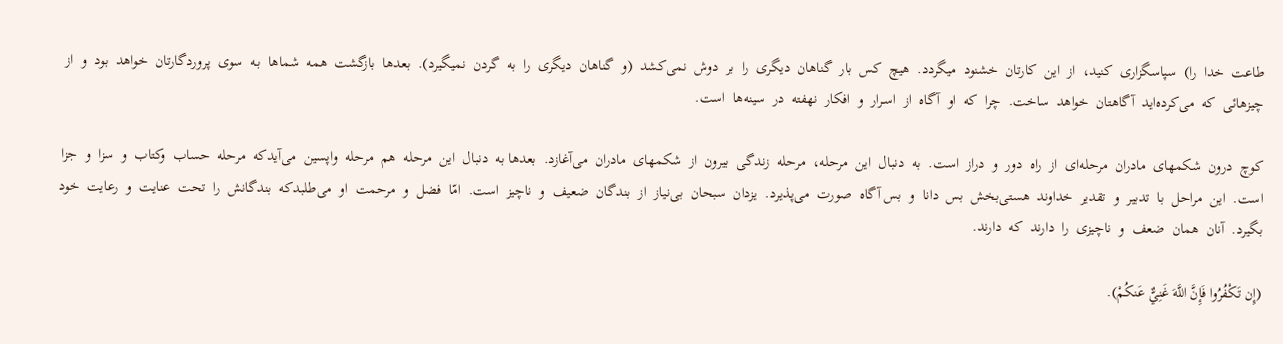طاعت  خدا  را)  سپاسگزاری  کنید،  از  این  کارتان  خشنود  میگردد.  هیچ  کس  بار  گناهان  دیگری  را  بر  دوش  نمی‌کشد  (و  گناهان  دیگری  را  به  گردن  نمیگیرد).  بعدها  بازگشت  همه  شماها  بـه  سوی  پروردگارتان  خواهد  بود  و  از  چیزهائی  که  می‌کرده‌اید  آگاهتان  خواهد  ساخت‌.  چرا  که  او  آگاه  از  اسـرار  و  افکار  نهفته  در  سینه‌ها  است‌.

کوچ  درون  شکمهای  مادران  مرحله‌ای  از  راه  دور  و  دراز  است‌.  به  دنبال  این  مرحله‌،  مرحله  زندگی  بیرون  از  شکمهای  مادران  می‌آغازد.  بعدها به  دنبال  این  مرحله  هم  مرحله  واپسین  می‌آیدکه  مرحله  حساب  وکتاب  و  سزا  و  جزا  است‌.  این  مراحل  با  تدبیر  و  تقدیر  خداوند  هستی‌بخش  بس  دانا  و  بس آگاه  صورت  می‌پذیرد.  یزدان  سبحان  بی‌نیاز  از  بندگان  ضعیف  و  ناچیز  است‌.  امّا  فضل  و  مرحمت  او  می‌طلبدکه  بندگانش  را  تحت  عنایت  و  رعایت  خود  بگیرد.  آنان  همان  ضعف  و  ناچیزی  را  دارند  که  دارند.

(إِن تَكْفُرُوا فَإِنَّ اللَّهَ غَنِيٌّ عَنكُمْ).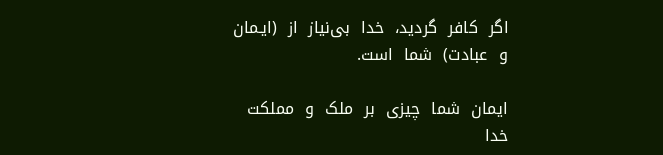اگر  کافر  گردید،  خدا  بی‌نیاز  از  (ایـمان  و  عبادت‌)  شما  است‌.

ایمان  شما  چیزی  بر  ملک  و  مملکت  خدا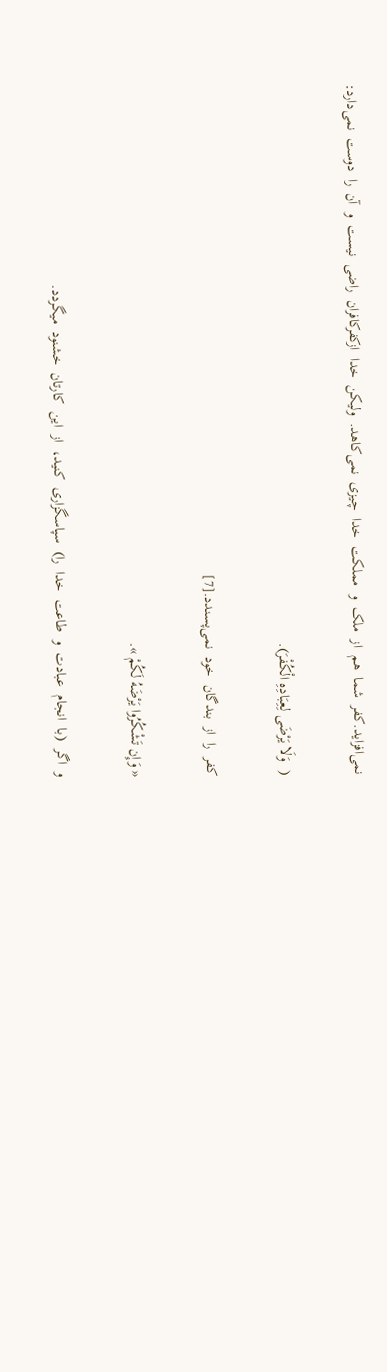نمی‌افزاید.کفر  شما  هم  از  ملک  و  مملکت  خدا  چیزی  نمی‌کاهد.  ولیکن  خدا  ازکفرکافران  راضی  نیست  و  آن  را  دوست  نمی‌دارد:

(  وَلَا يَرْضَى لِعِبَادِهِ الْكُفْرَ).

کفر  را  از  بندگان  خود  نمی‌پسندد.[7]

« وَإِن تَشْكُرُوا يَرْضَهُ لَكُمْ ».

و  اگر  (با  انجام  عبادت  و  طاعت  خدا  را)  سپاسگزاری  کنید،  از  این  کارتان  خشنود  میگردد.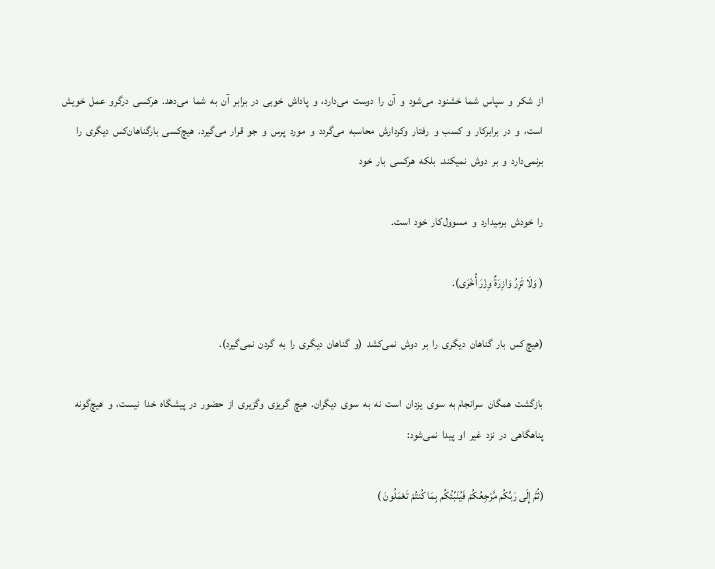از  شکر  و  سپاس  شما  خشنود  می‌شود  و  آن  را  دوست  می‌دارد،  و  پاداش  خوبی  در  برابر  آن  به  شما  می‌دهد.  هرکسی  درگرو  عمل  خویش  است‌،  و  در  برابرکار  و  کسب  و  رفتار  وکردارش  محاسبه  می‌گردد  و  مورد  پرس  و  جو  قرار  می‌گیرد.  هیچ‌کسی  بارگناهان‌کس  دیگری  را  برنمی‌دارد  و  بر  دوش  نمیکند.  بلکه  هرکسی  بار  خود

را  خودش  برمیدارد  و  مسوول‌کار  خود  است‌.

( وَلَا تَزِرُ وَازِرَةٌ وِزْرَ أُخْرَى).

(هیچ کس  بار  گناهان  دیگری  را  بر  دوش  نمی‌کشد  (و  گناهان  دیگری  را  به  گردن  نمی‌گیرد).

بازگشت  همگان  سرانجام به  سوی  یزدان  است  نه  به  سوی  دیگران‌.  هیچ  گريزی  وگزيری  از  حضور  در  پیشگاه  خدا  نیست‌،  و  هیچ‌گونه  پناهگاهی  در  نزد  غیر  او  پیدا  نمی‌شود:

(ثُمَّ إِلَى رَبِّكُم مَّرْجِعُكُمْ فَيُنَبِّئُكُم بِمَا كُنتُمْ تَعْمَلُونَ )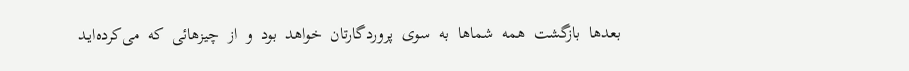بعدها  بازگشت  همه  شماها  به  سوی  پروردگارتان  خواهد  بود  و  از  چیزهائی  که  می‌کرده‌ایـد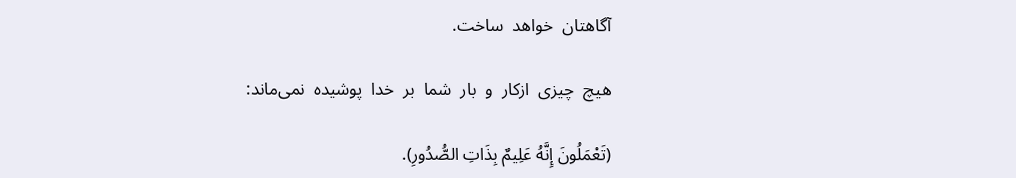آگاهتان  خواهد  ساخت‌.

هیچ  چیزی  ازکار  و  بار  شما  بر  خدا  پوشیده  نمی‌ماند:

(تَعْمَلُونَ إِنَّهُ عَلِيمٌ بِذَاتِ الصُّدُورِ).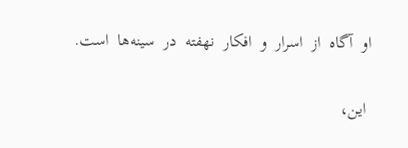او  آگاه  از  اسرار  و  افکار  نهفته  در  سینه‌ها  است‌.

 این‌،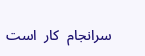سرانجام  کار  است‌